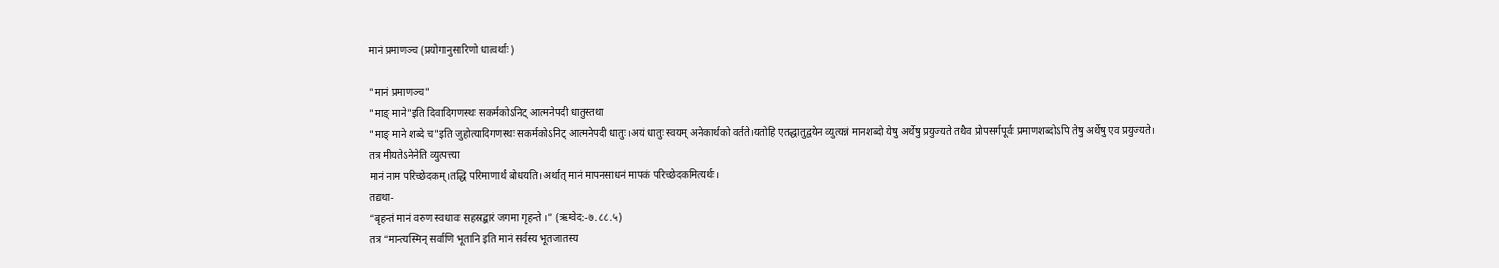मानं प्रमाणञ्च (प्रयोगानुसारिणो धात्वर्थाः)

"मानं प्रमाणञ्च"
"माङ् माने"इति दिवादिगणस्थः सकर्मकोऽनिट् आत्मनेपदी धातुस्तथा
"माङ् माने शब्दे च"इति जुहोत्यादिगणस्थः सकर्मकोऽनिट् आत्मनेपदी धातुः।अयं धातुः स्वयम् अनेकार्थको वर्तते।यतोहि एतद्धातुद्वयेन व्युत्यन्नं मानशब्दो येषु अर्थेषु प्रयुज्यते तथैव प्रोपसर्गपूर्वः प्रमाणशब्दोऽपि तेषु अर्थेषु एव प्रयुज्यते।
तत्र मीयतेऽनेनेति व्युत्पत्त्या
मानं नाम परिच्छेदकम्।तद्धि परिमाणार्थं बोधयति।अर्थात् मानं मापनसाधनं मापकं परिच्छेदकमित्यर्थः।
तद्यथा-
“बृहन्तं मानं वरुण स्वधावः सहस्रद्बारं जगमा गृहन्ते ।” (ऋग्वेद:-७.८८.५)
तत्र “मान्त्यस्मिन् सर्वाणि भूतानि इति मानं सर्वस्य भूतजातस्य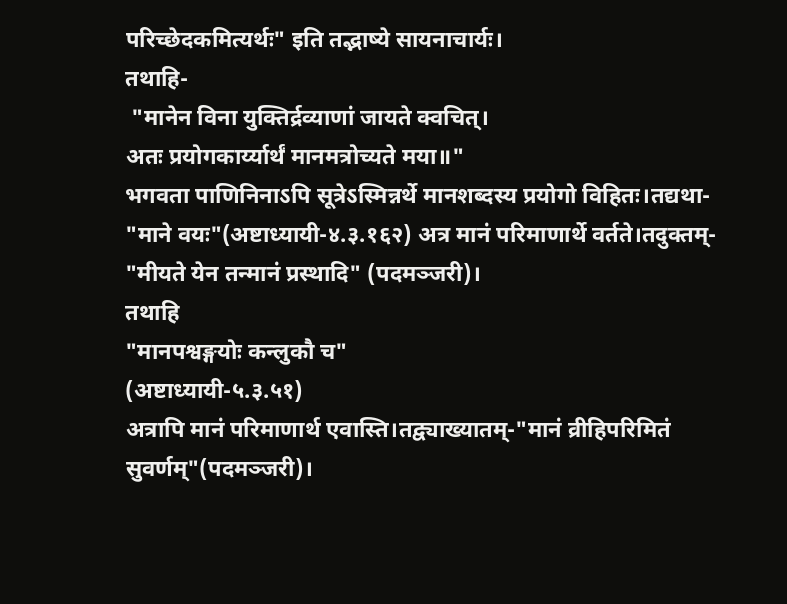परिच्छेदकमित्यर्थः" इति तद्भाष्ये सायनाचार्यः।
तथाहि-
 "मानेन विना युक्तिर्द्रव्याणां जायते क्वचित्।
अतः प्रयोगकार्य्यार्थं मानमत्रोच्यते मया॥"
भगवता पाणिनिनाऽपि सूत्रेऽस्मिन्नर्थे मानशब्दस्य प्रयोगो विहितः।तद्यथा-
"माने वयः"(अष्टाध्यायी-४.३.१६२) अत्र मानं परिमाणार्थे वर्तते।तदुक्तम्-
"मीयते येन तन्मानं प्रस्थादि" (पदमञ्जरी)।
तथाहि
"मानपश्वङ्गयोः कन्लुकौ च"
(अष्टाध्यायी-५.३.५१)
अत्रापि मानं परिमाणार्थ एवास्ति।तद्व्याख्यातम्-"मानं व्रीहिपरिमितं सुवर्णम्"(पदमञ्जरी)।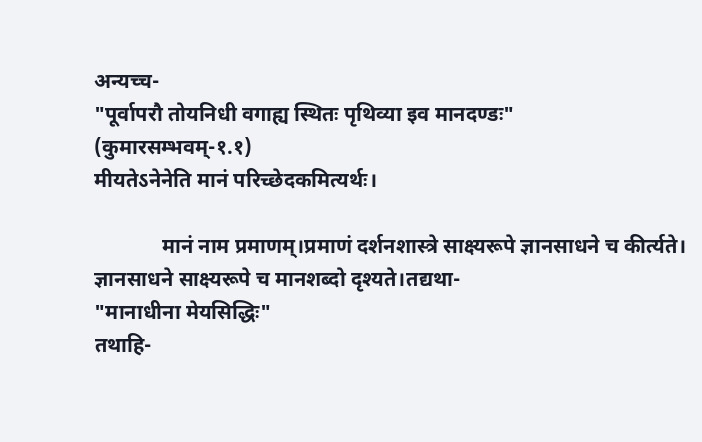अन्यच्च-
"पूर्वापरौ तोयनिधी वगाह्य स्थितः पृथिव्या इव मानदण्डः"
(कुमारसम्भवम्-१.१)
मीयतेऽनेनेति मानं परिच्छेदकमित्यर्थः।

             मानं नाम प्रमाणम्।प्रमाणं दर्शनशास्त्रे साक्ष्यरूपे ज्ञानसाधने च कीर्त्यते।
ज्ञानसाधने साक्ष्यरूपे च मानशब्दो दृश्यते।तद्यथा-
"मानाधीना मेयसिद्धिः"
तथाहि-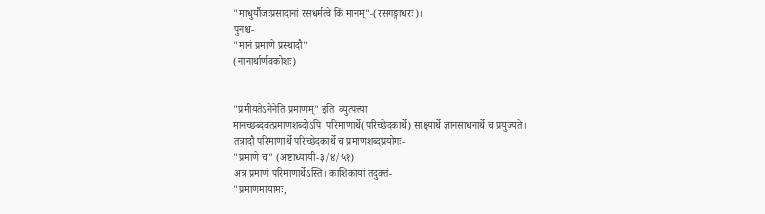"माधुर्यौजःप्रसादानां रसधर्मत्वे किं मानम्"-(रसगङ्गाधरः)।
पुनश्च-
"मानं प्रमाणे प्रस्थादौ"
(नानार्थार्णवकोशः)


"प्रमीयतेऽनेनेति प्रमाणम्" इति  व्युत्पत्त्या
मानच्छब्दवत्प्रमाणशब्दोऽपि  परिमाणार्थे(परिच्छेदकार्थे) साक्ष्यार्थे ज्ञानसाधनार्थे च प्रयुज्यते।
तत्रादौ परिमाणार्थे परिच्छेदकार्थे च प्रमाणशब्दप्रयोगः-
"प्रमाणे च" (अष्टाध्यायी-३/४/५१)
अत्र प्रमाणं परिमाणार्थेऽस्ति। काशिकायां तदुक्तं-
"प्रमाणमायामः,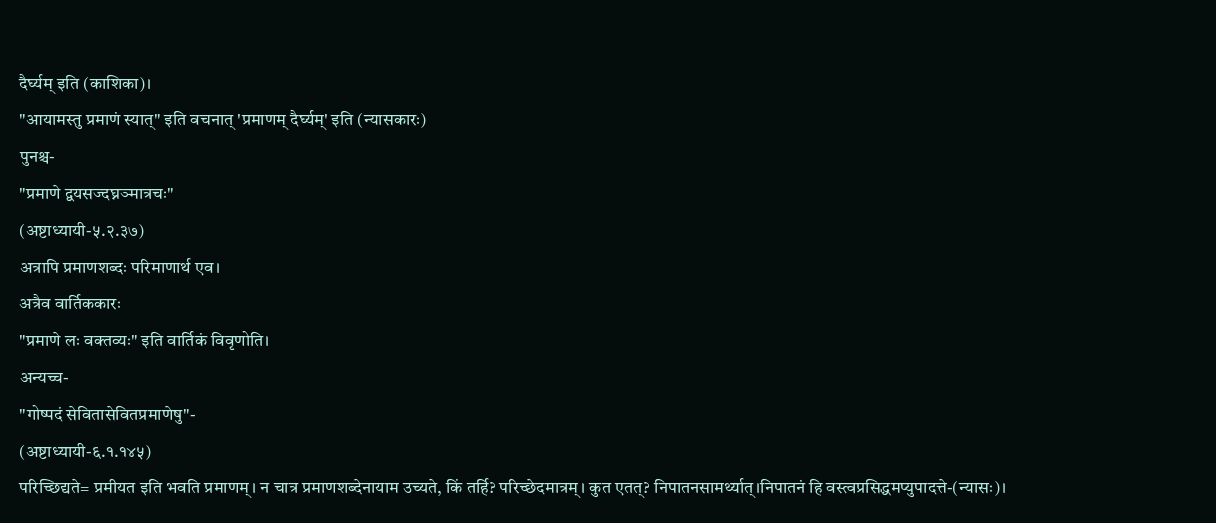दैर्घ्यम् इति (काशिका)।
"आयामस्तु प्रमाणं स्यात्" इति वचनात् 'प्रमाणम् दैर्घ्यम्' इति (न्यासकारः)
पुनश्च-
"प्रमाणे द्वयसज्दघ्नञ्मात्रचः"
(अष्टाध्यायी-५.२.३७)
अत्रापि प्रमाणशब्दः परिमाणार्थ एव।
अत्रैव वार्तिककारः
"प्रमाणे लः वक्तव्यः" इति वार्तिकं विवृणोति।
अन्यच्च-
"गोष्पदं सेवितासेवितप्रमाणेषु"-
(अष्टाध्यायी-६.१.१४५)
परिच्छिद्यते= प्रमीयत इति भवति प्रमाणम्। न चात्र प्रमाणशब्देनायाम उच्यते, किं तर्हि? परिच्छेदमात्रम्। कुत एतत्? निपातनसामर्थ्यात्।निपातनं हि वस्त्वप्रसिद्धमप्युपादत्ते-(न्यासः)।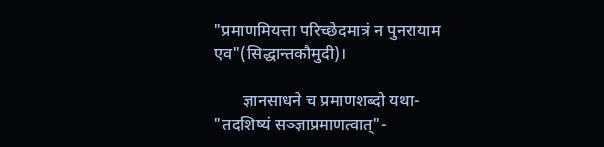"प्रमाणमियत्ता परिच्छेदमात्रं न पुनरायाम एव"(सिद्धान्तकौमुदी)।

       ज्ञानसाधने च प्रमाणशब्दो यथा-
"तदशिष्यं सञ्ज्ञाप्रमाणत्वात्"-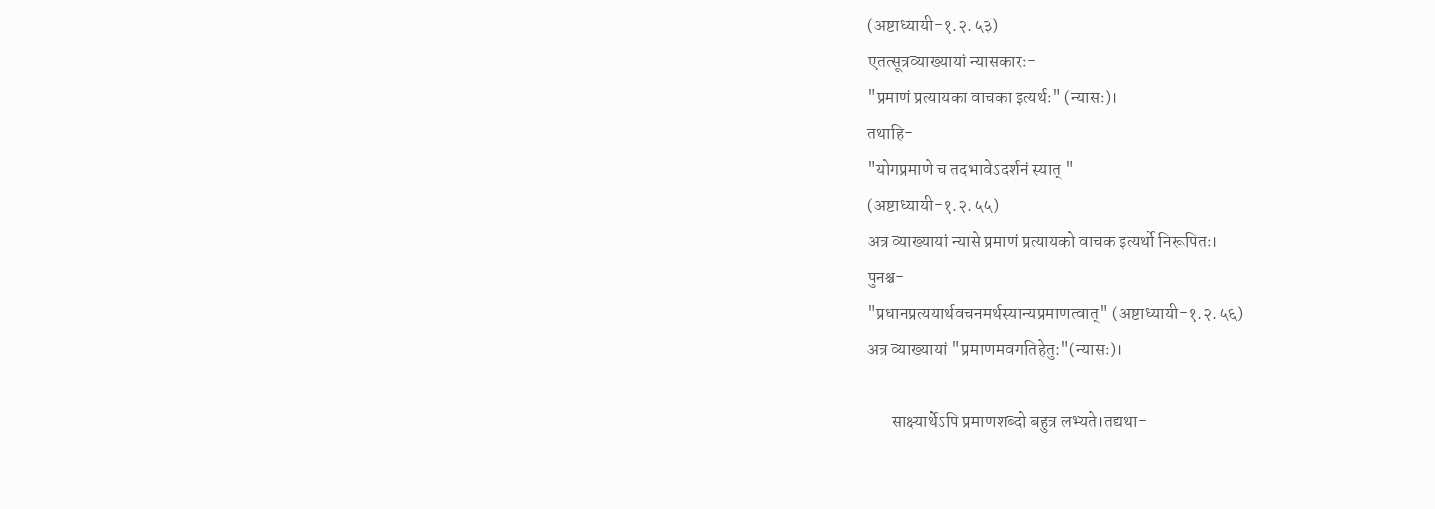(अष्टाध्यायी-१.२.५३)
एतत्सूत्रव्याख्यायां न्यासकारः-
"प्रमाणं प्रत्यायका वाचका इत्यर्थः" (न्यासः)।
तथाहि-
"योगप्रमाणे च तदभावेऽदर्शनं स्यात् "
(अष्टाध्यायी-१.२.५५)
अत्र व्याख्यायां न्यासे प्रमाणं प्रत्यायको वाचक इत्यर्थो निरूपितः।
पुनश्च-
"प्रधानप्रत्ययार्थवचनमर्थस्यान्यप्रमाणत्वात्" (अष्टाध्यायी-१.२.५६)
अत्र व्याख्यायां "प्रमाणमवगतिहेतु:"(न्यासः)।

       साक्ष्यार्थेऽपि प्रमाणशब्दो बहुत्र लभ्यते।तद्यथा-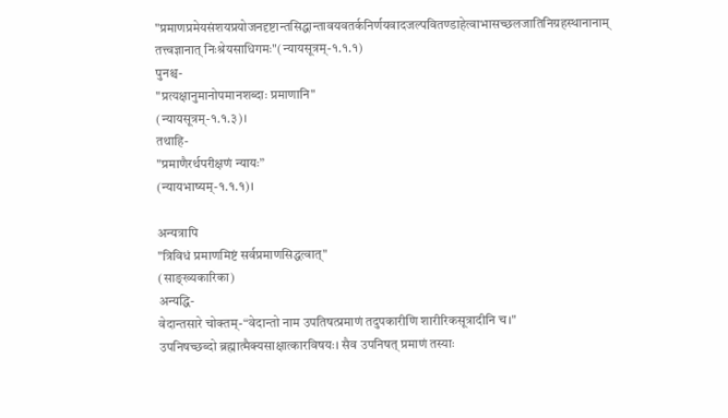"प्रमाणप्रमेयसंशयप्रयोजनदृष्टान्तसिद्धान्तावयवतर्कनिर्णयवादजल्पवितण्डाहेत्वाभासच्छलजातिनिग्रहस्थानानाम् तत्त्वज्ञानात् निःश्रेयसाधिगमः"(न्यायसूत्रम्-१.१.१)
पुनश्च-
"प्रत्यक्षानुमानोपमानशब्दाः प्रमाणानि"
(न्यायसूत्रम्-१.१.३)।
तथाहि-
"प्रमाणैरर्थपरीक्षणं न्यायः”
(न्यायभाष्यम्-१.१.१)।

अन्यत्रापि
"त्रिविधं प्रमाणमिष्टं सर्वप्रमाणसिद्धत्वात्"
(साङ्ख्यकारिका)
अन्यद्धि-
वेदान्तसारे चोक्तम्-“वेदान्तो नाम उपतिषत्प्रमाणं तदुपकारीणि शारीरिकसूत्रादीनि च।"
उपनिषच्छब्दो ब्रह्मात्मैक्यसाक्षात्कारविषयः। सैव उपनिषत् प्रमाणं तस्याः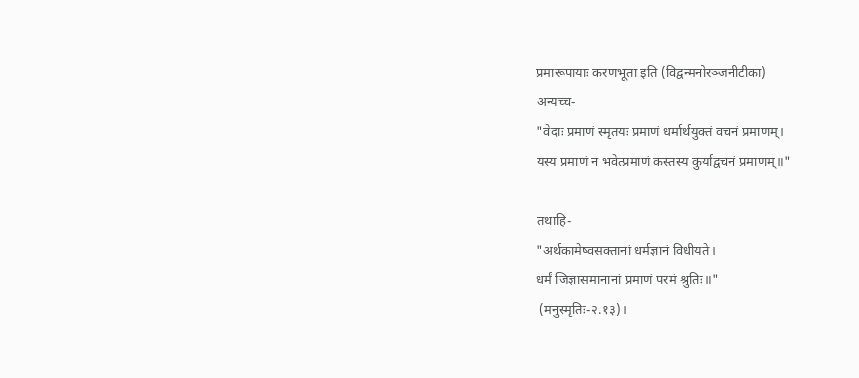प्रमारूपायाः करणभूता इति (विद्वन्मनोरञ्जनीटीका)
अन्यच्च-
"वेदाः प्रमाणं स्मृतयः प्रमाणं धर्मार्थयुक्तं वचनं प्रमाणम्।
यस्य प्रमाणं न भवेत्प्रमाणं कस्तस्य कुर्याद्वचनं प्रमाणम्॥"

तथाहि-
"अर्थकामेष्वसक्तानां धर्मज्ञानं विधीयते।
धर्मं जिज्ञासमानानां प्रमाणं परमं श्रुतिः॥"
 (मनुस्मृतिः-२.१३)।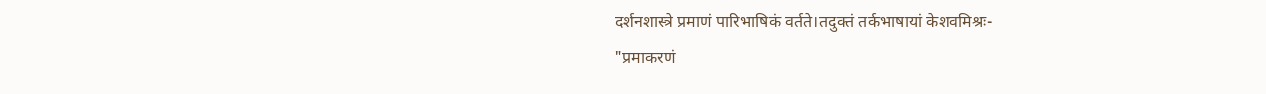दर्शनशास्त्रे प्रमाणं पारिभाषिकं वर्तते।तदुक्तं तर्कभाषायां केशवमिश्रः-
"प्रमाकरणं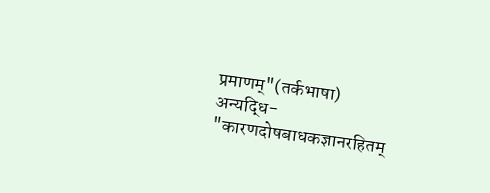प्रमाणम्"(तर्कभाषा)
अन्यद्धि-
"कारणदोषबाधकज्ञानरहितम्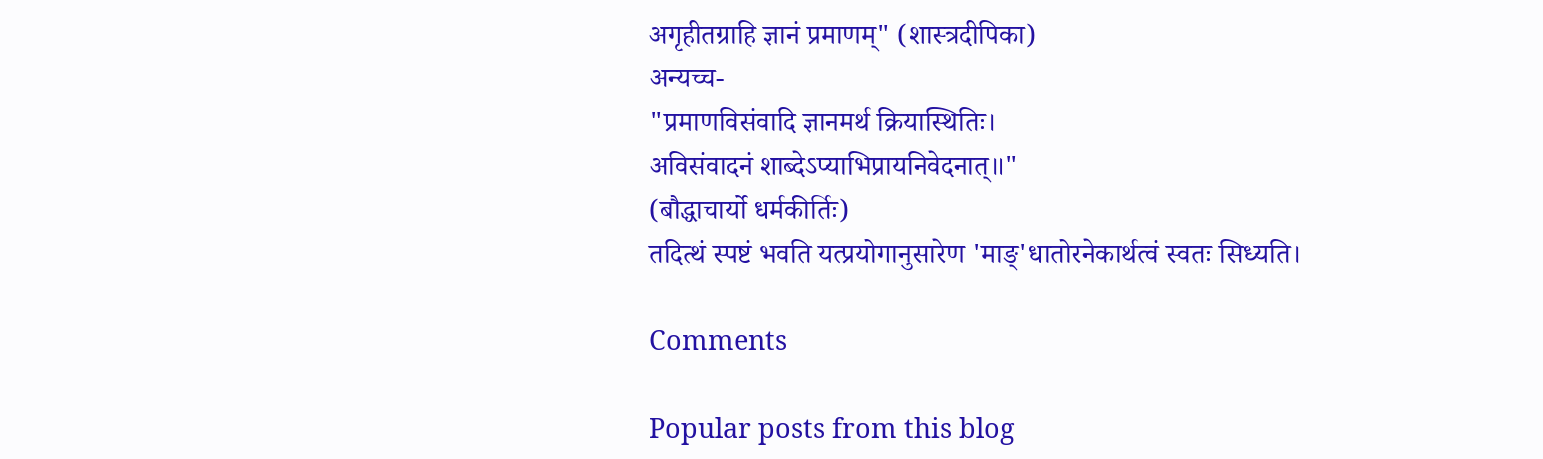अगृहीतग्राहि ज्ञानं प्रमाणम्" (शास्त्रदीपिका)
अन्यच्च-
"प्रमाणविसंवादि ज्ञानमर्थ क्रियास्थितिः।
अविसंवादनं शाब्देऽप्याभिप्रायनिवेदनात्॥"
(बौद्धाचार्यो धर्मकीर्तिः)
तदित्थं स्पष्टं भवति यत्प्रयोगानुसारेण 'माङ्'धातोरनेकार्थत्वं स्वतः सिध्यति।

Comments

Popular posts from this blog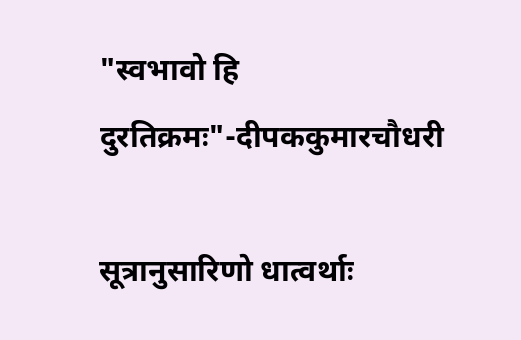"स्वभावो हि दुरतिक्रमः"-दीपककुमारचौधरी

सूत्रानुसारिणो धात्वर्थाः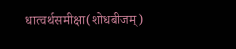धात्वर्थसमीक्षा(शोधबीजम्)